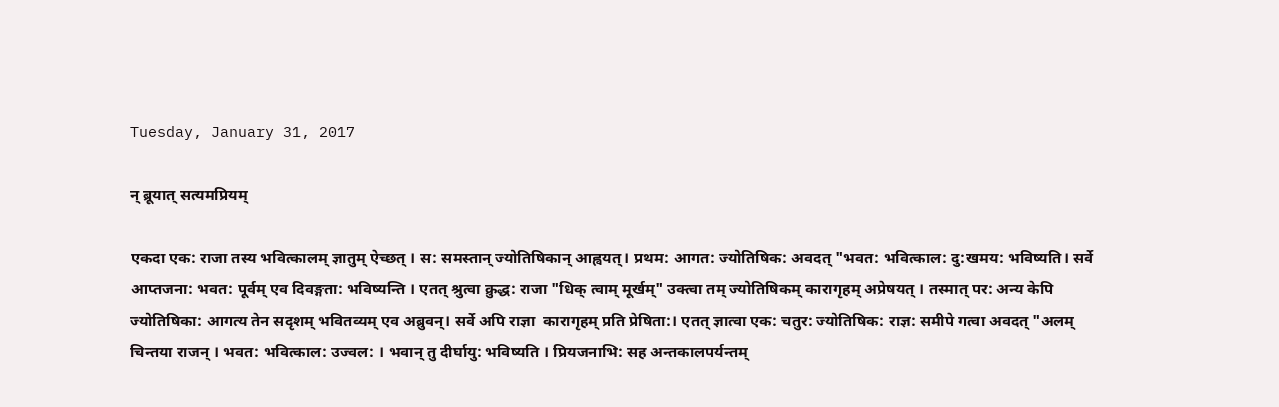Tuesday, January 31, 2017

न् ब्रूयात् सत्यमप्रियम्

एकदा एक: राजा तस्य भवित्कालम् ज्ञातुम् ऐच्छत् । स: समस्तान् ज्योतिषिकान् आह्वयत्। प्रथम: आगत: ज्योतिषिक: अवदत् "भवत: भवित्काल: दु:खमय: भविष्यति। सर्वे आप्तजना: भवत: पूर्वम् एव दिवङ्गता: भविष्यन्ति । एतत् श्रुत्वा क्रुद्ध: राजा "धिक् त्वाम् मूर्खम्" उक्त्वा तम् ज्योतिषिकम् कारागृहम् अप्रेषयत् । तस्मात् पर: अन्य केपि ज्योतिषिका: आगत्य तेन सदृशम् भवितव्यम् एव अब्रुवन्। सर्वे अपि राज्ञा  कारागृहम् प्रति प्रेषिता:। एतत् ज्ञात्वा एक: चतुर: ज्योतिषिक: राज्ञ: समीपे गत्वा अवदत् "अलम् चिन्तया राजन् । भवत: भवित्काल: उज्वल: । भवान् तु दीर्घायु: भविष्यति । प्रियजनाभि: सह अन्तकालपर्यन्तम्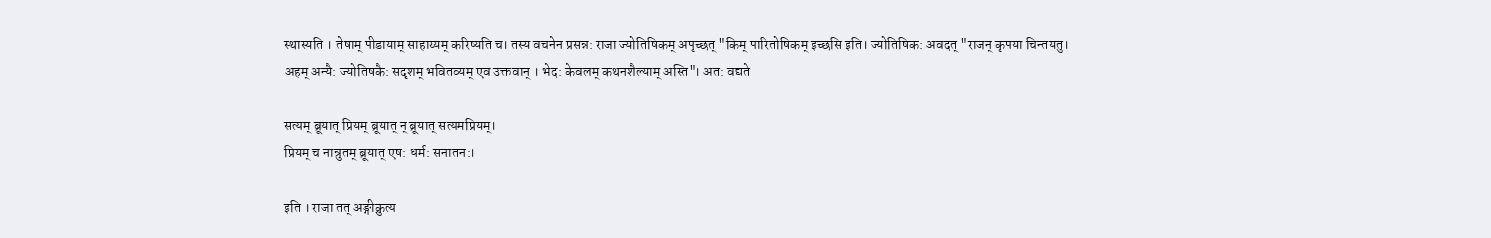स्थास्यति । तेषाम् पीडायाम् साहाय्यम् करिष्यति च। तस्य वचनेन प्रसन्न: राजा ज्योतिषिकम् अपृच्छत् "किम् पारितोषिकम् इच्छसि इति। ज्योतिषिक: अवदत् "राजन् कृपया चिन्तयतु। अहम् अन्यै: ज्योतिषकै: सदृशम् भवितव्यम् एव उक्तवान् । भेद: केवलम् कथनशैल्याम् अस्ति"। अत: वद्यते

सत्यम् ब्रूयात् प्रियम् ब्रूयात् न् ब्रूयात् सत्यमप्रियम्।
प्रियम् च नान्रुतम् ब्रूयात् एष: धर्म: सनातन:।

इति । राजा तत् अङ्गीक्रुत्य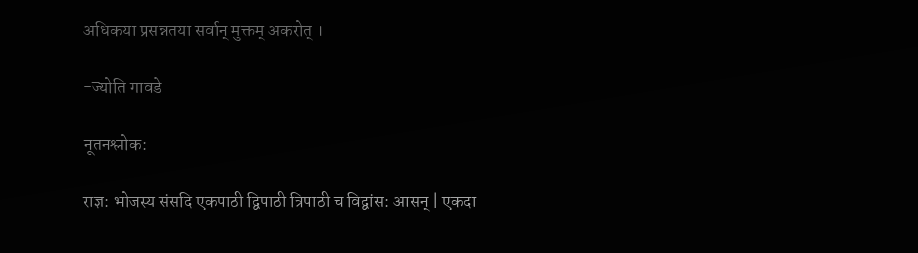अधिकया प्रसन्नतया सर्वान् मुक्तम् अकरोत् ।

-ज्योति गावडे

नूतनश्लोक:

राज्ञ: भोजस्य संसदि एकपाठी द्विपाठी त्रिपाठी च विद्वांस: आसन् | एकदा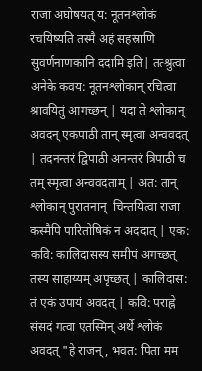राजा अघोषयत् य: नूतनश्लोकं रचयिष्यति तस्मै अहं सहस्राणि सुवर्णनाणकानि ददामि इति| तत्श्रुत्वा अनेके कवय: नूतनश्लोकान् रचित्वा श्रावयितुं आगच्छन् | यदा ते श्लोकान् अवदन् एकपाठी तान् स्मृत्वा अन्ववदत् | तदनन्तरं द्विपाठी अनन्तरं त्रिपाठी च तम् स्मृत्वा अन्ववदताम् | अत: तान् श्लोकान् पुरातनान्  चिन्तयित्वा राजा कस्मैपि पारितोषिकं न अददात् | एक: कवि: कालिदासस्य समीपं अगच्छत् तस्य साहाय्यम् अपृच्छत् | कालिदास: तं एकं उपायं अवदत् | कवि: पराह्ने संसदं गत्वा एतस्मिन् अर्थे श्लोकं अवदत् "हे राजन्, भवत: पिता मम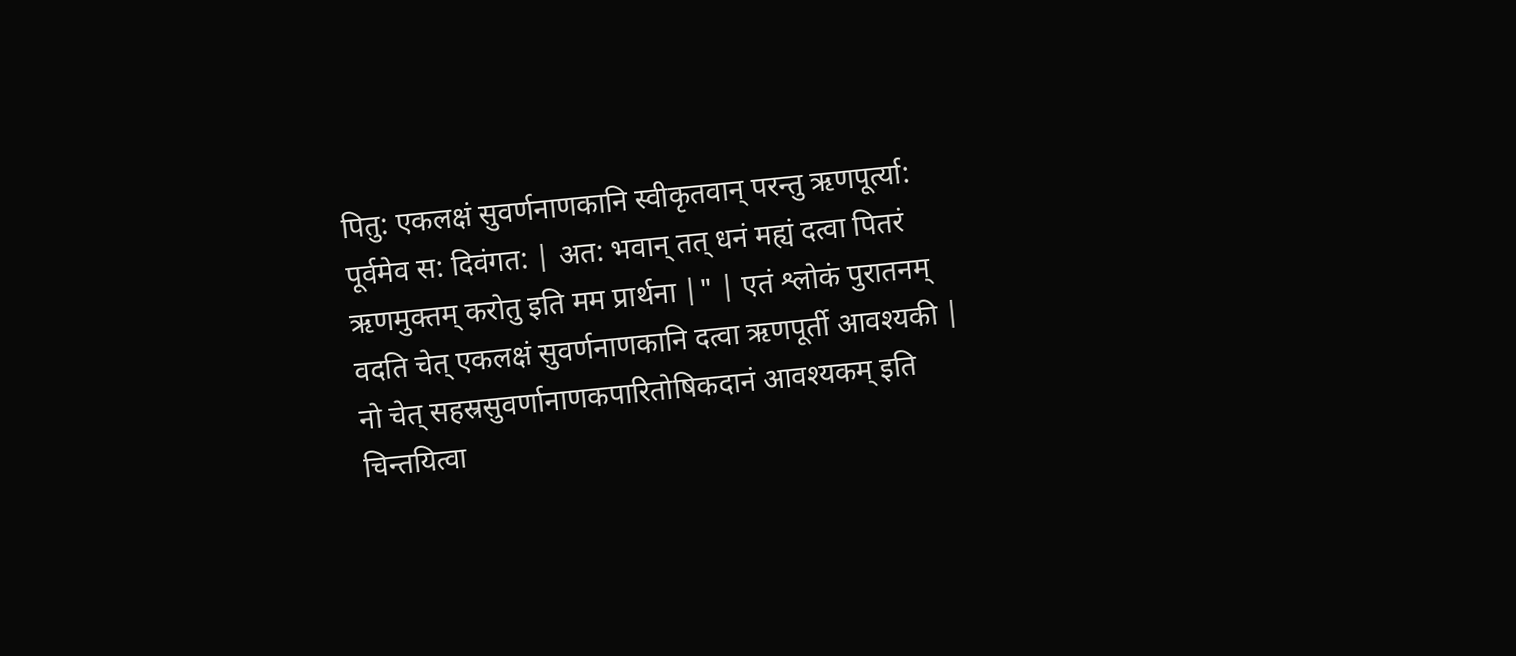पितु: एकलक्षं सुवर्णनाणकानि स्वीकृतवान् परन्तु ऋणपूर्त्या: पूर्वमेव स: दिवंगत: | अत: भवान् तत् धनं मह्यं दत्वा पितरं ऋणमुक्तम् करोतु इति मम प्रार्थना |" | एतं श्लोकं पुरातनम् वदति चेत् एकलक्षं सुवर्णनाणकानि दत्वा ऋणपूर्ती आवश्यकी | नो चेत् सहस्रसुवर्णानाणकपारितोषिकदानं आवश्यकम् इति चिन्तयित्वा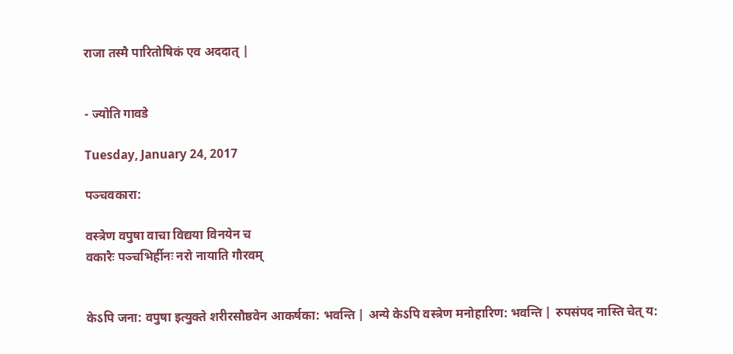राजा तस्मै पारितोषिकं एव अददात् |


- ज्योति गावडे

Tuesday, January 24, 2017

पञ्चवकारा:

वस्त्रेण वपुषा वाचा विद्यया विनयेन च
वकारैः पञ्चभिर्हीनः नरो नायाति गौरवम्


केऽपि जना: वपुषा इत्युक्ते शरीरसौष्ठवेन आकर्षका: भवन्ति | अन्ये केऽपि वस्त्रेण मनोहारिण: भवन्ति | रुपसंपद नास्ति चेत् य: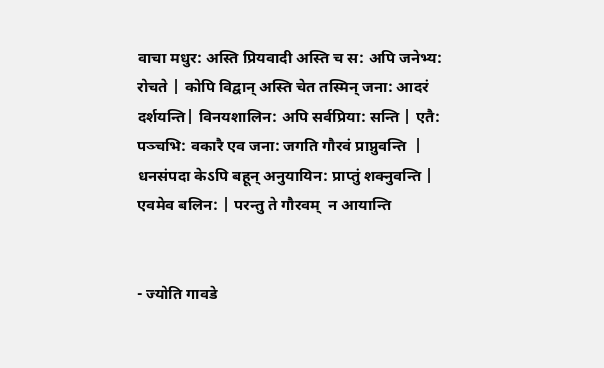वाचा मधुर: अस्ति प्रियवादी अस्ति च स: अपि जनेभ्य: रोचते | कोपि विद्वान् अस्ति चेत तस्मिन् जना: आदरं दर्शयन्ति| विनयशालिन: अपि सर्वप्रिया: सन्ति | एतै: पञ्चभि: वकारै एव जना: जगति गौरवं प्राप्नुवन्ति  | धनसंपदा केऽपि बहून् अनुयायिन: प्राप्तुं शक्नुवन्ति | एवमेव बलिन: | परन्तु ते गौरवम्  न आयान्ति


- ज्योति गावडे